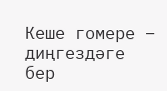Кеше гомере – диңгездәге бер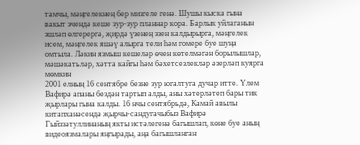тамчы, мәңгелекнең бер мизгеле генә. Шушы кыска гына вакыт эчендә кеше зур-зур планнар кора. Барлык уйлаганын эшләп өлгерергә, җирдә үзенең эзен калдырырга, мәңгелек исем, мәңгелек яшәү алырга тели һәм гомере буе шуңа омтыла. Ләкин язмыш кешеләр өчен көтелмәгән борылышлар, мәшәкатьләр, хәтта кайгы һәм бәхетсезлекләр әзерләп куярга мөмкин
2001 елның 16 сентябре безне зур югалтуга дучар итте. Үлем Вафирә апаны бездән тартып алды, аны хәтерләтеп бары тик җырлары гына калды. 16 нчы сентябрьдә, Камай авылы китапханәсендә җырчы-сандугачыбыз Вафирә Гыйззәтуллинаның якты истәлегенә багышлап, көне буе аның видеоязмалары яңгырады, аңа багышланган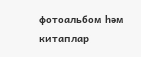фотоальбом һәм китаплар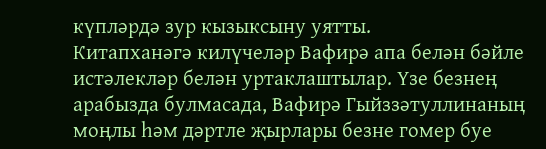күпләрдә зур кызыксыну уятты.
Китапханәгә килүчеләр Вафирә апа белән бәйле истәлекләр белән уртаклаштылар. Үзе безнең арабызда булмасада, Вафирә Гыйззәтуллинаның моңлы һәм дәртле җырлары безне гомер буе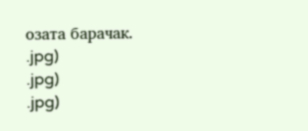озата барачак.
.jpg)
.jpg)
.jpg)